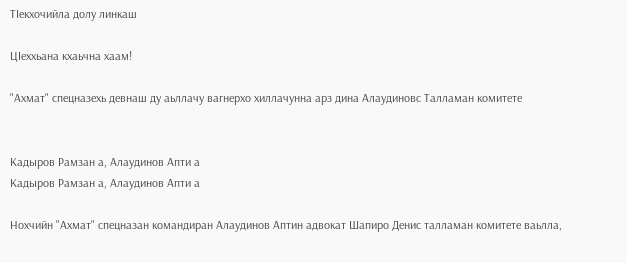ТIекхочийла долу линкаш

ЦIеххьана кхаьчна хаам!

"Ахмат" спецназехь девнаш ду аьллачу вагнерхо хиллачунна арз дина Алаудиновс Талламан комитете


Кадыров Рамзан а, Алаудинов Апти а
Кадыров Рамзан а, Алаудинов Апти а

Нохчийн "Ахмат" спецназан командиран Алаудинов Аптин адвокат Шапиро Денис талламан комитете ваьлла,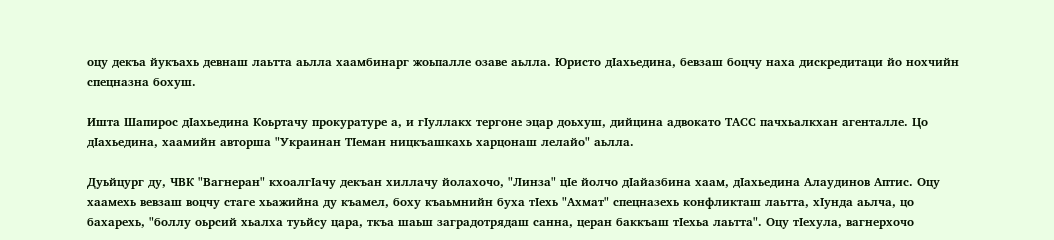оцу декъа йукъахь девнаш лаьтта аьлла хаамбинарг жоьпалле озаве аьлла. Юристо дIахьедина, бевзаш боцчу наха дискредитаци йо нохчийн спецназна бохуш.

Ишта Шапирос дIахьедина Коьртачу прокуратуре а, и гIуллакх тергоне эцар доьхуш, дийцина адвокато ТАСС пачхьалкхан агенталле. Цо дIахьедина, хаамийн авторша "Украинан ТIеман ницкъашкахь харцонаш лелайо" аьлла.

Дуьйцург ду, ЧВК "Вагнеран" кхоалгIачу декъан хиллачу йолахочо, "Линза" цIе йолчо дIайазбина хаам, дIахьедина Алаудинов Аптис. Оцу хаамехь вевзаш воцчу стаге хьажийна ду къамел, боху къаьмнийн буха тIехь "Ахмат" спецназехь конфликташ лаьтта, хIунда аьлча, цо бахарехь, "боллу оьрсий хьалха туьйсу цара, ткъа шаьш заградотрядаш санна, церан баккъаш тIехьа лаьтта". Оцу тIехула, вагнерхочо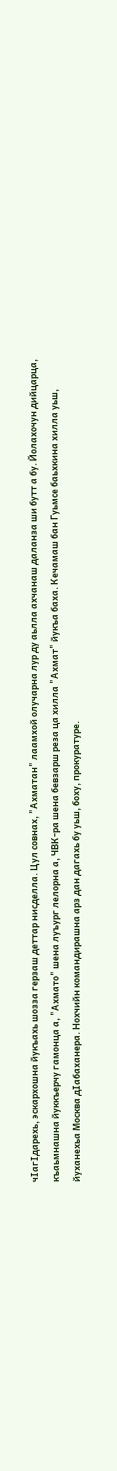чIагIдарехь, эскархошна йукъахь шозза герзаш деттар нисделла. Цул совнах, "Ахматан" лаамхой олучарна лур ду аьлла ахчанаш даланза ши бутт а бу. Йолахочун дийцарца, къаьмнашна йуккъерчу гамонца а, "Ахмато" шена луъург лелорна а, ЧВК-ра шена бевзарш реза ца хилла "Ахмат" йукъа баха. Кечамаш бан Гуьмсе баьхкина хилла уьш, йуханехьа Москва дIабаханера. Нохчийн командирашна арз дан дагахь бу уьш, боху, прокуратуре.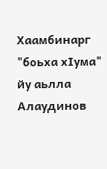Хаамбинарг "боьха хIума" йу аьлла Алаудинов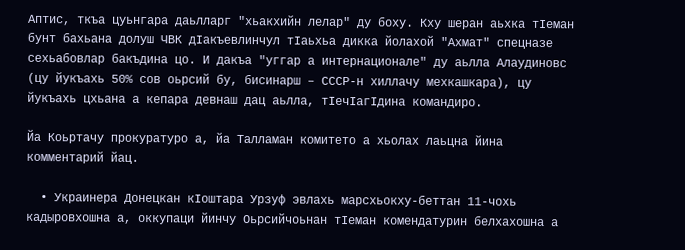Аптис, ткъа цуьнгара даьлларг "хьакхийн лелар" ду боху. Кху шеран аьхка тIеман бунт бахьана долуш ЧВК дIакъевлинчул тIаьхьа дикка йолахой "Ахмат" спецназе сехьабовлар бакъдина цо. И дакъа "уггар а интернационале" ду аьлла Алаудиновс (цу йукъахь 50% сов оьрсий бу, бисинарш – СССР-н хиллачу мехкашкара), цу йукъахь цхьана а кепара девнаш дац аьлла, тIечIагIдина командиро.

Йа Коьртачу прокуратуро а, йа Талламан комитето а хьолах лаьцна йина комментарий йац.

  • Украинера Донецкан кIоштара Урзуф эвлахь марсхьокху-беттан 11-чохь кадыровхошна а, оккупаци йинчу Оьрсийчоьнан тIеман комендатурин белхахошна а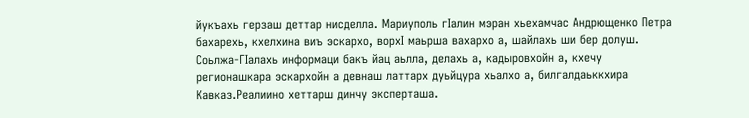йукъахь герзаш деттар нисделла. Мариуполь гIалин мэран хьехамчас Андрющенко Петра бахарехь, кхелхина виъ эскархо, ворхI маьрша вахархо а, шайлахь ши бер долуш. Соьлжа-ГIалахь информаци бакъ йац аьлла, делахь а, кадыровхойн а, кхечу регионашкара эскархойн а девнаш латтарх дуьйцура хьалхо а, билгалдаьккхира Кавказ.Реалиино хеттарш динчу эксперташа.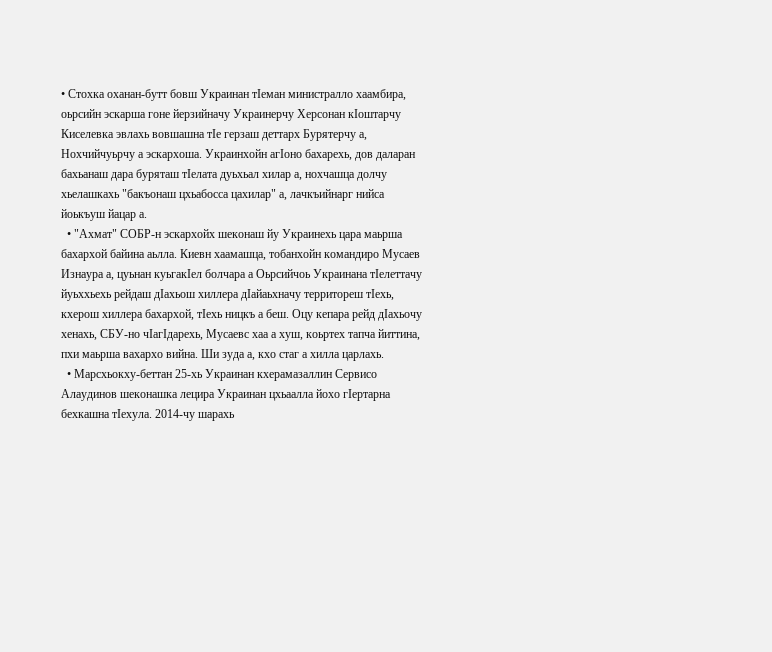• Стохка оханан-бутт бовш Украинан тIеман министралло хаамбира, оьрсийн эскарша гоне йерзийначу Украинерчу Херсонан кIоштарчу Киселевка эвлахь вовшашна тIе герзаш деттарх Бурятерчу а, Нохчийчуьрчу а эскархоша. Украинхойн агIоно бахарехь, дов даларан бахьанаш дара буряташ тIелата дуьхьал хилар а, нохчашца долчу хьелашкахь "бакъонаш цхьабосса цахилар" а, лачкъийнарг нийса йоькъуш йацар а.
  • "Ахмат" СОБР-н эскархойх шеконаш йу Украинехь цара маьрша бахархой байина аьлла. Киевн хаамашца, тобанхойн командиро Мусаев Изнаура а, цуьнан куьгакIел болчара а Оьрсийчоь Украинана тIелеттачу йуьххьехь рейдаш дIахьош хиллера дIайаьхначу территореш тIехь, кхерош хиллера бахархой, тIехь ницкъ а беш. Оцу кепара рейд дIахьочу хенахь, СБУ-но чIагIдарехь, Мусаевс хаа а хуш, коьртех тапча йиттина, пхи маьрша вахархо вийна. Ши зуда а, кхо стаг а хилла царлахь.
  • Марсхьокху-беттан 25-хь Украинан кхерамазаллин Сервисо Алаудинов шеконашка лецира Украинан цхьаалла йохо гIертарна бехкашна тIехула. 2014-чу шарахь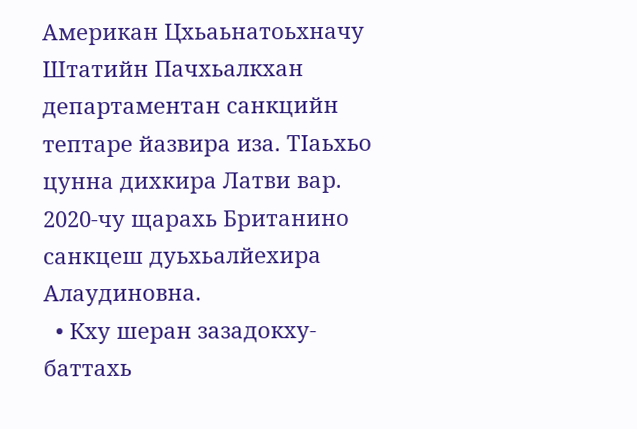Американ Цхьаьнатоьхначу Штатийн Пачхьалкхан департаментан санкцийн тептаре йазвира иза. ТIаьхьо цунна дихкира Латви вар. 2020-чу щарахь Британино санкцеш дуьхьалйехира Алаудиновна.
  • Кху шеран зазадокху-баттахь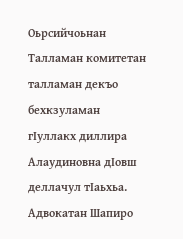Оьрсийчоьнан Талламан комитетан талламан декъо бехкзуламан гIуллакх диллира Алаудиновна дIовш деллачул тIаьхьа. Адвокатан Шапиро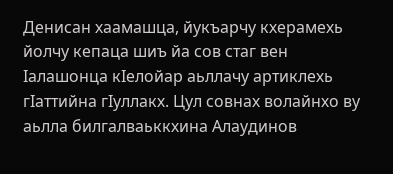Денисан хаамашца, йукъарчу кхерамехь йолчу кепаца шиъ йа сов стаг вен Iалашонца кIелойар аьллачу артиклехь гIаттийна гIуллакх. Цул совнах волайнхо ву аьлла билгалваьккхина Алаудинов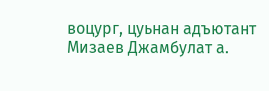воцург, цуьнан адъютант Мизаев Джамбулат а.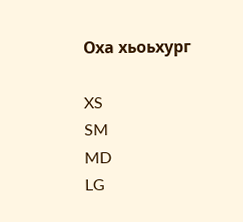Оха хьоьхург

XS
SM
MD
LG